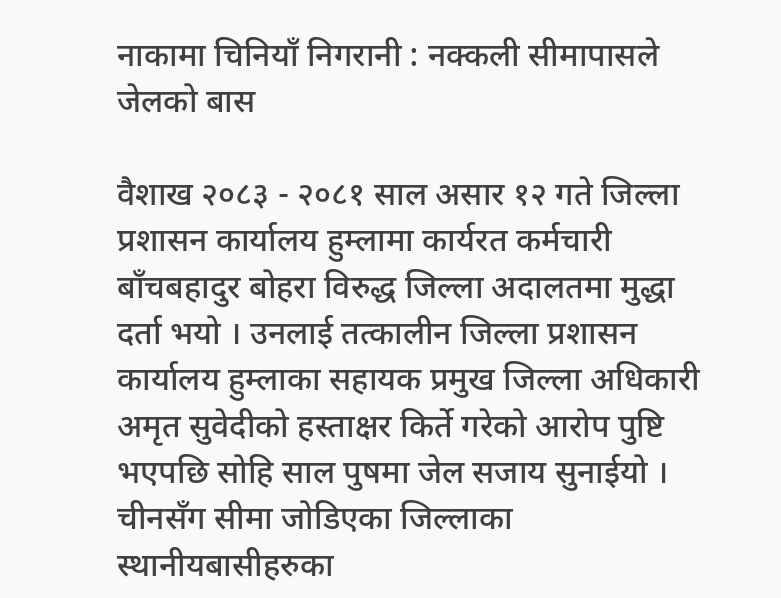नाकामा चिनियाँ निगरानी : नक्कली सीमापासले जेलको बास

वैशाख २०८३ - २०८१ साल असार १२ गते जिल्ला प्रशासन कार्यालय हुम्लामा कार्यरत कर्मचारी बाँचबहादुर बोहरा विरुद्ध जिल्ला अदालतमा मुद्धा दर्ता भयो । उनलाई तत्कालीन जिल्ला प्रशासन कार्यालय हुम्लाका सहायक प्रमुख जिल्ला अधिकारी अमृत सुवेदीको हस्ताक्षर किर्ते गरेको आरोप पुष्टि भएपछि सोहि साल पुषमा जेल सजाय सुनाईयो । चीनसँग सीमा जोडिएका जिल्लाका स्थानीयबासीहरुका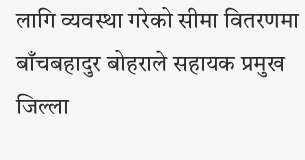लागि व्यवस्था गरेको सीमा वितरणमा बाँचबहादुर बोहराले सहायक प्रमुख जिल्ला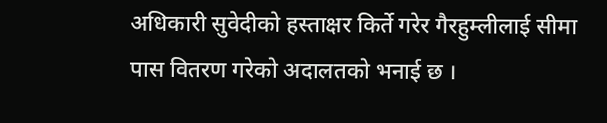अधिकारी सुवेदीको हस्ताक्षर किर्ते गरेर गैरहुम्लीलाई सीमा पास वितरण गरेको अदालतको भनाई छ ।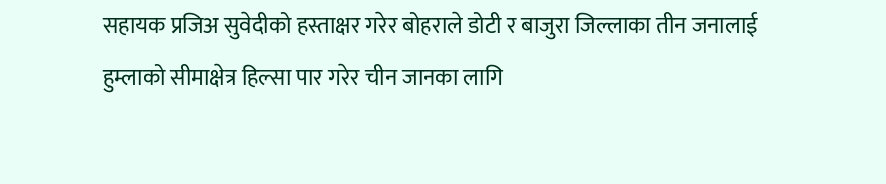सहायक प्रजिअ सुवेदीको हस्ताक्षर गरेर बोहराले डोटी र बाजुरा जिल्लाका तीन जनालाई हुम्लाको सीमाक्षेत्र हिल्सा पार गरेर चीन जानका लागि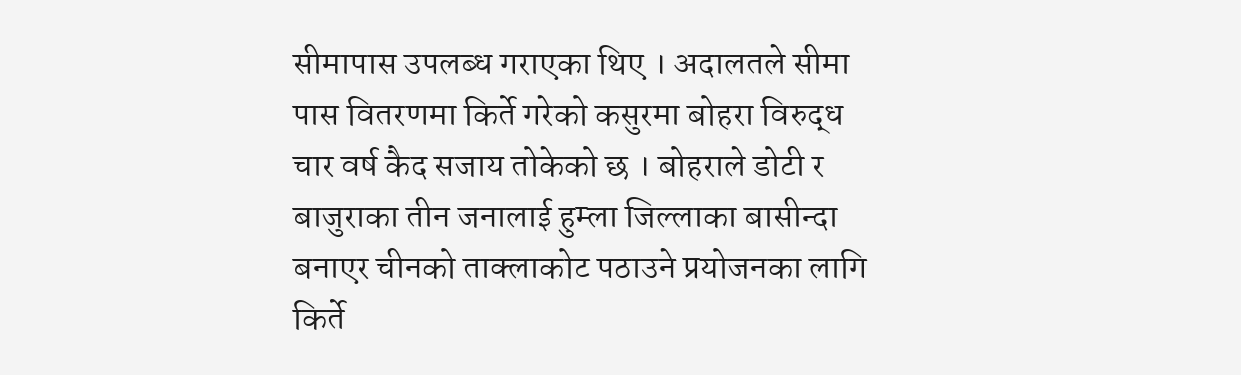सीमापास उपलब्ध गराएका थिए । अदालतले सीमा पास वितरणमा किर्ते गरेको कसुरमा बोहरा विरुद्ध चार वर्ष कैद सजाय तोकेको छ । बोहराले डोटी र बाजुराका तीन जनालाई हुम्ला जिल्लाका बासीन्दा बनाएर चीनको ताक्लाकोट पठाउने प्रयोजनका लागि किर्ते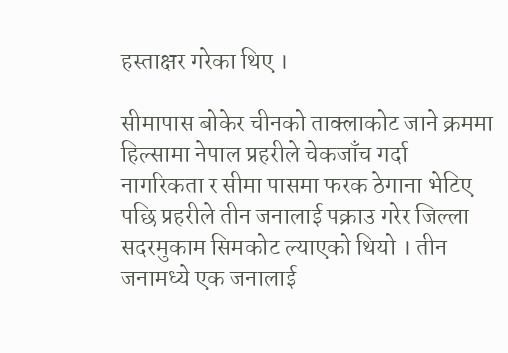हस्ताक्षर गरेका थिए ।

सीमापास बोकेर चीनको ताक्लाकोट जाने क्रममा हिल्सामा नेपाल प्रहरीले चेकजाँच गर्दा नागरिकता र सीमा पासमा फरक ठेगाना भेटिए पछि प्रहरीले तीन जनालाई पक्राउ गरेर जिल्ला सदरमुकाम सिमकोट ल्याएको थियो । तीन जनामध्ये एक जनालाई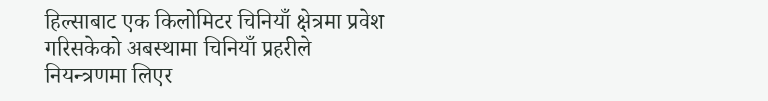हिल्साबाट एक किलोमिटर चिनियाँ क्षेत्रमा प्रवेश गरिसकेको अबस्थामा चिनियाँ प्रहरीले नियन्त्रणमा लिएर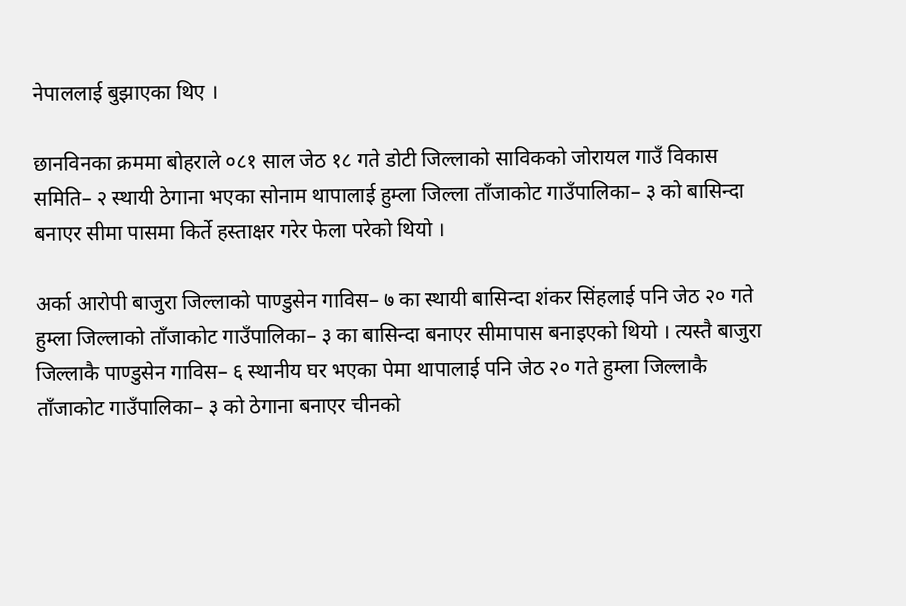नेपाललाई बुझाएका थिए ।

छानविनका क्रममा बोहराले ०८१ साल जेठ १८ गते डोटी जिल्लाको साविकको जोरायल गाउँ विकास समिति– २ स्थायी ठेगाना भएका सोनाम थापालाई हुम्ला जिल्ला ताँजाकोट गाउँपालिका– ३ को बासिन्दा बनाएर सीमा पासमा किर्ते हस्ताक्षर गरेर फेला परेको थियो ।

अर्का आरोपी बाजुरा जिल्लाको पाण्डुसेन गाविस– ७ का स्थायी बासिन्दा शंकर सिंहलाई पनि जेठ २० गते हुम्ला जिल्लाको ताँजाकोट गाउँपालिका– ३ का बासिन्दा बनाएर सीमापास बनाइएको थियो । त्यस्तै बाजुरा जिल्लाकै पाण्डुसेन गाविस– ६ स्थानीय घर भएका पेमा थापालाई पनि जेठ २० गते हुम्ला जिल्लाकै ताँजाकोट गाउँपालिका– ३ को ठेगाना बनाएर चीनको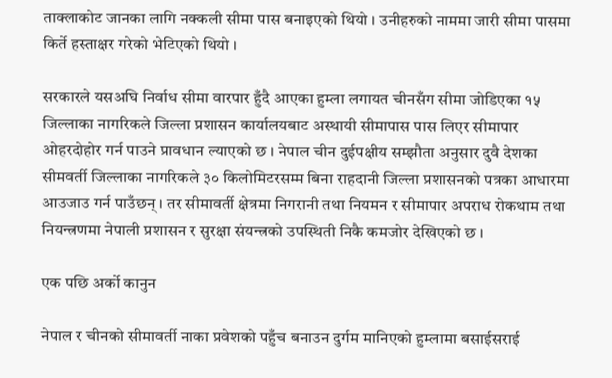ताक्लाकोट जानका लागि नक्कली सीमा पास बनाइएको थियो । उनीहरुको नाममा जारी सीमा पासमा किर्ते हस्ताक्षर गरेको भेटिएको थियो ।

सरकारले यसअघि निर्वाध सीमा वारपार हुँदै आएका हुम्ला लगायत चीनसँग सीमा जोडिएका १५ जिल्लाका नागरिकले जिल्ला प्रशासन कार्यालयबाट अस्थायी सीमापास पास लिएर सीमापार ओहरदोहोर गर्न पाउने प्रावधान ल्याएको छ । नेपाल चीन दुईपक्षीय सम्झौता अनुसार दुवै देशका सीमवर्ती जिल्लाका नागरिकले ३० किलोमिटरसम्म बिना राहदानी जिल्ला प्रशासनको पत्रका आधारमा आउजाउ गर्न पाउँछन् । तर सीमावर्ती क्षेत्रमा निगरानी तथा नियमन र सीमापार अपराध रोकथाम तथा नियन्त्रणमा नेपाली प्रशासन र सुरक्षा संयन्त्रको उपस्थिती निकै कमजोर देखिएको छ ।

एक पछि अर्को कानुन

नेपाल र चीनको सीमावर्ती नाका प्रवेशको पहुँच बनाउन दुर्गम मानिएको हुम्लामा बसाईसराई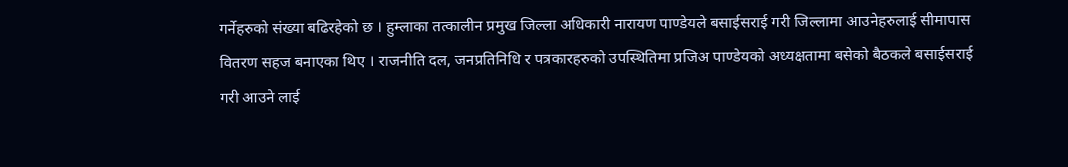गर्नेहरुको संख्या बढिरहेको छ । हुम्लाका तत्कालीन प्रमुख जिल्ला अधिकारी नारायण पाण्डेयले बसाईसराई गरी जिल्लामा आउनेहरुलाई सीमापास वितरण सहज बनाएका थिए । राजनीति दल, जनप्रतिनिधि र पत्रकारहरुको उपस्थितिमा प्रजिअ पाण्डेयको अध्यक्षतामा बसेको बैठकले बसाईसराई गरी आउने लाई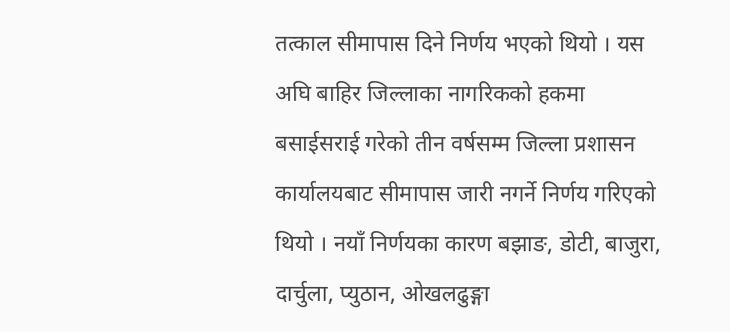तत्काल सीमापास दिने निर्णय भएको थियो । यस अघि बाहिर जिल्लाका नागरिकको हकमा बसाईसराई गरेको तीन वर्षसम्म जिल्ला प्रशासन कार्यालयबाट सीमापास जारी नगर्ने निर्णय गरिएको थियो । नयाँ निर्णयका कारण बझाङ, डोटी, बाजुरा, दार्चुला, प्युठान, ओखलढुङ्गा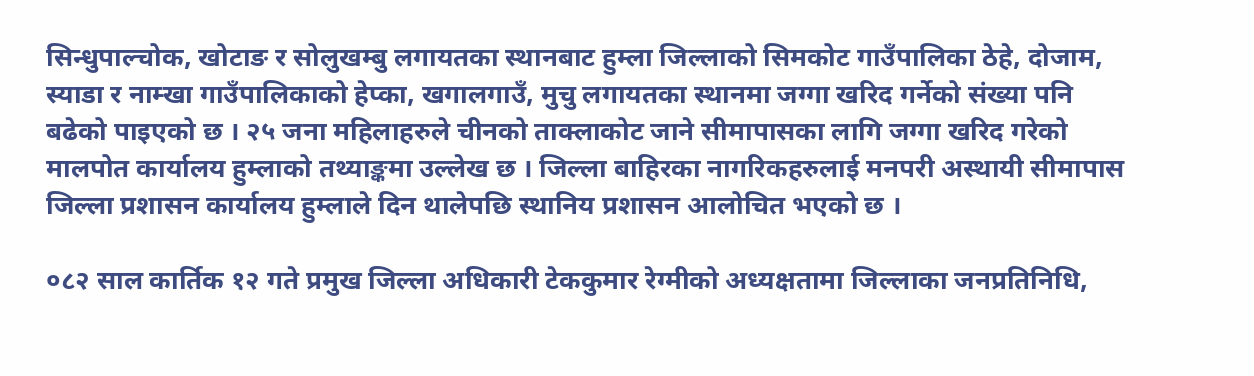सिन्धुपाल्चोक, खोटाङ र सोलुखम्बु लगायतका स्थानबाट हुम्ला जिल्लाको सिमकोट गाउँपालिका ठेहे, दोजाम, स्याडा र नाम्खा गाउँपालिकाको हेप्का, खगालगाउँ, मुचु लगायतका स्थानमा जग्गा खरिद गर्नेको संख्या पनि बढेको पाइएको छ । २५ जना महिलाहरुले चीनको ताक्लाकोट जाने सीमापासका लागि जग्गा खरिद गरेको मालपोत कार्यालय हुम्लाको तथ्याङ्कमा उल्लेख छ । जिल्ला बाहिरका नागरिकहरुलाई मनपरी अस्थायी सीमापास जिल्ला प्रशासन कार्यालय हुम्लाले दिन थालेपछि स्थानिय प्रशासन आलोचित भएको छ ।

०८२ साल कार्तिक १२ गते प्रमुख जिल्ला अधिकारी टेककुमार रेग्मीको अध्यक्षतामा जिल्लाका जनप्रतिनिधि,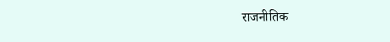राजनीतिक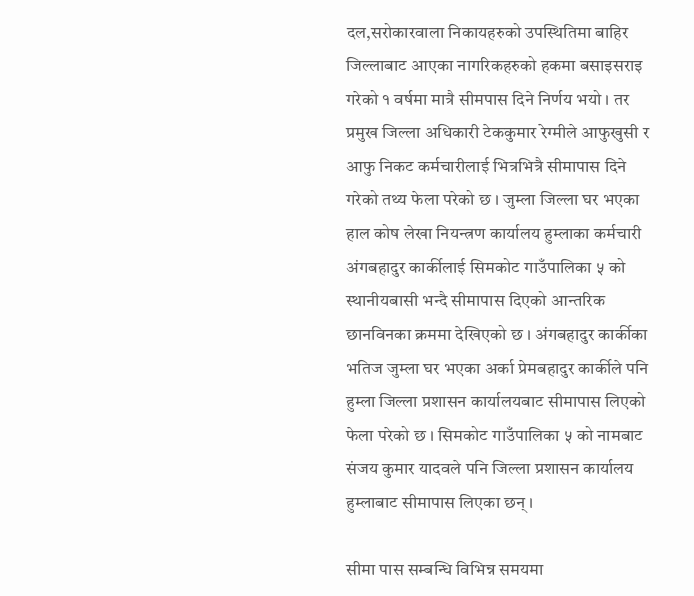दल,सरोकारवाला निकायहरुको उपस्थितिमा बाहिर जिल्लाबाट आएका नागरिकहरुको हकमा बसाइसराइ गरेको १ वर्षमा मात्रै सीमपास दिने निर्णय भयो । तर प्रमुख जिल्ला अधिकारी टेककुमार रेग्मीले आफुखुसी र आफु निकट कर्मचारीलाई भित्रभित्रै सीमापास दिने गरेको तथ्य फेला परेको छ । जुम्ला जिल्ला घर भएका हाल कोष लेखा नियन्त्रण कार्यालय हुम्लाका कर्मचारी अंगबहादुर कार्कीलाई सिमकोट गाउँपालिका ५ को स्थानीयबासी भन्दै सीमापास दिएको आन्तरिक छानविनका क्रममा देखिएको छ । अंगबहादुर कार्कीका भतिज जुम्ला घर भएका अर्का प्रेमबहादुर कार्कीले पनि हुम्ला जिल्ला प्रशासन कार्यालयबाट सीमापास लिएको फेला परेको छ । सिमकोट गाउँपालिका ५ को नामबाट संजय कुमार यादवले पनि जिल्ला प्रशासन कार्यालय हुम्लाबाट सीमापास लिएका छन् ।

सीमा पास सम्बन्धि विभिन्न समयमा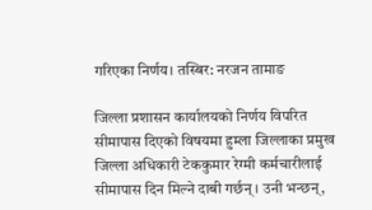गरिएका निर्णय। तस्बिर: नरजन तामाङ

जिल्ला प्रशासन कार्यालयको निर्णय विपरित सीमापास दिएको विषयमा हुम्ला जिल्लाका प्रमुख जिल्ला अधिकारी टेककुमार रेग्मी कर्मचारीलाई सीमापास दिन मिल्ने दाबी गर्छन् । उनी भन्छन्,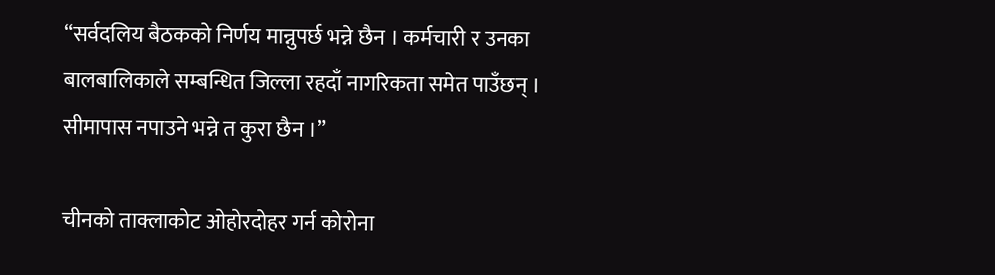“सर्वदलिय बैठकको निर्णय मान्नुपर्छ भन्ने छैन । कर्मचारी र उनका बालबालिकाले सम्बन्धित जिल्ला रहदाँ नागरिकता समेत पाउँछन् । सीमापास नपाउने भन्ने त कुरा छैन ।”

चीनको ताक्लाकोट ओहोरदोहर गर्न कोरोना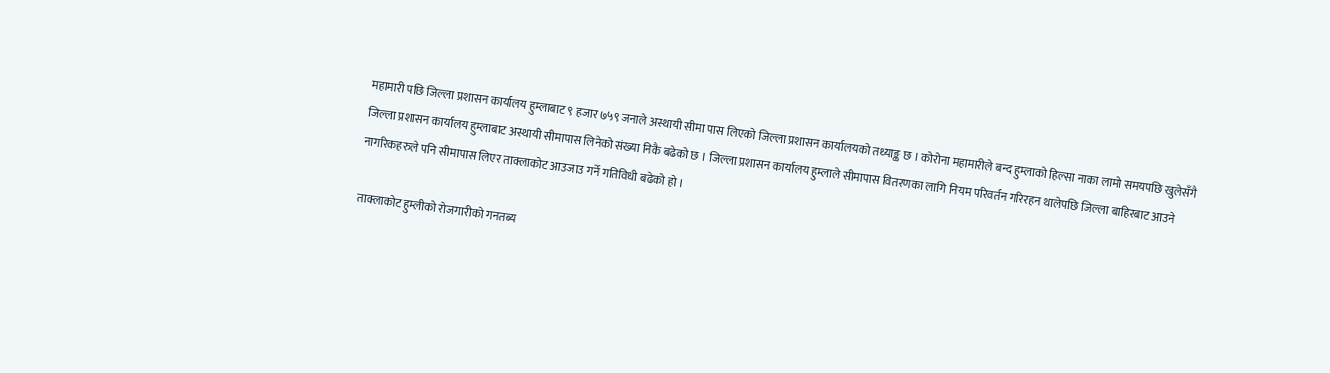महामारी पछि जिल्ला प्रशासन कार्यालय हुम्लाबाट ९ हजार ७५९ जनाले अस्थायी सीमा पास लिएको जिल्ला प्रशासन कार्यालयको तथ्याङ्क छ । कोरोना महामारीले बन्द हुम्लाको हिल्सा नाका लामो समयपछि खुलेसँगै जिल्ला प्रशासन कार्यालय हुम्लाबाट अस्थायी सीमापास लिनेको संख्या निकै बढेको छ । जिल्ला प्रशासन कार्यालय हुम्लाले सीमापास वितरणका लागि नियम परिवर्तन गरिरहन थालेपछि जिल्ला बाहिरबाट आउने नागरिकहरुले पनि सीमापास लिएर ताक्लाकोट आउजाउ गर्ने गतिविधी बढेको हो ।

ताक्लाकोट हुम्लीको रोजगारीको गनतब्य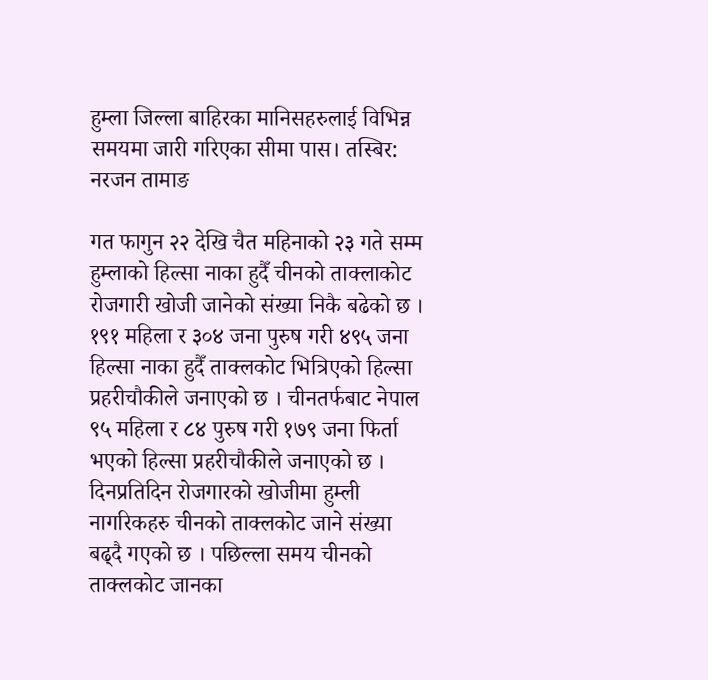हुम्ला जिल्ला बाहिरका मानिसहरुलाई विभिन्न समयमा जारी गरिएका सीमा पास। तस्बिर: नरजन तामाङ

गत फागुन २२ देखि चैत महिनाको २३ गते सम्म हुम्लाको हिल्सा नाका हुदैँ चीनको ताक्लाकोट रोजगारी खोजी जानेको संख्या निकै बढेको छ । १९१ महिला र ३०४ जना पुरुष गरी ४९५ जना हिल्सा नाका हुदैँ ताक्लकोट भित्रिएको हिल्सा प्रहरीचौकीले जनाएको छ । चीनतर्फबाट नेपाल ९५ महिला र ८४ पुरुष गरी १७९ जना फिर्ता भएको हिल्सा प्रहरीचौकीले जनाएको छ । दिनप्रतिदिन रोजगारको खोजीमा हुम्ली नागरिकहरु चीनको ताक्लकोट जाने संख्या बढ्दै गएको छ । पछिल्ला समय चीनको ताक्लकोट जानका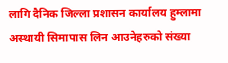लागि दैनिक जिल्ला प्रशासन कार्यालय हुम्लामा अस्थायी सिमापास लिन आउनेहरुको संख्या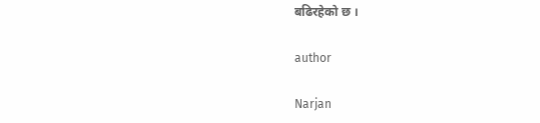बढिरहेको छ ।

author

Narjan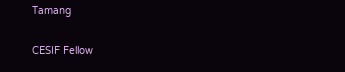Tamang

CESIF Fellow